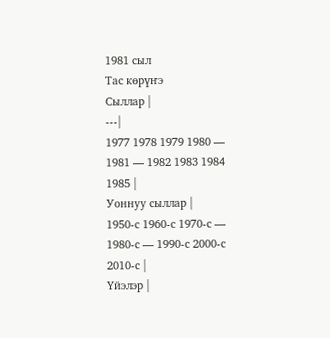1981 сыл
Тас көрүҥэ
Сыллар |
---|
1977 1978 1979 1980 — 1981 — 1982 1983 1984 1985 |
Уоннуу сыллар |
1950-с 1960-с 1970-с — 1980-с — 1990-с 2000-с 2010-с |
Үйэлэр |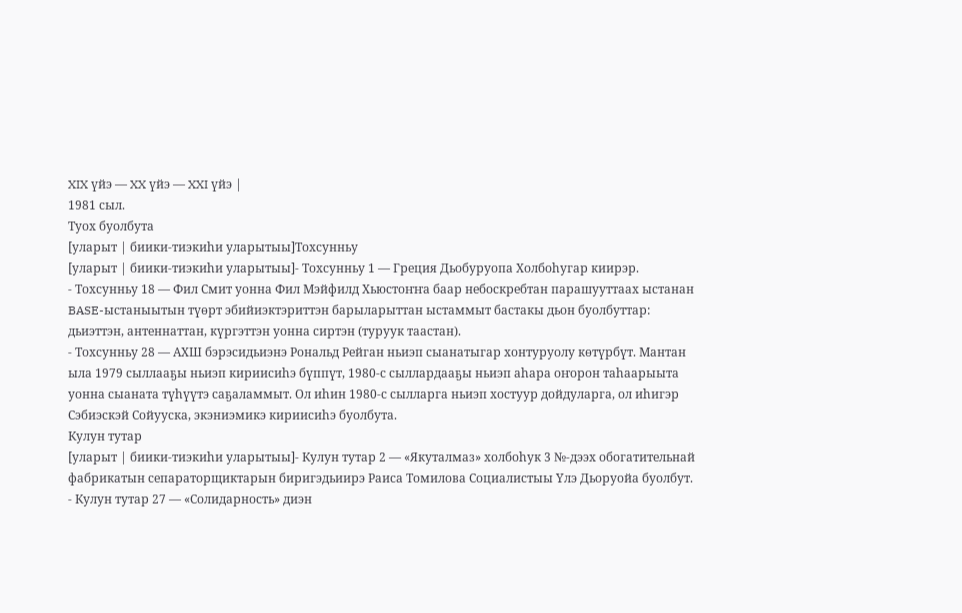XIX үйэ — XX үйэ — XXI үйэ |
1981 сыл.
Туох буолбута
[уларыт | биики-тиэкиһи уларытыы]Тохсунньу
[уларыт | биики-тиэкиһи уларытыы]- Тохсунньу 1 — Греция Дьобуруопа Холбоһугар киирэр.
- Тохсунньу 18 — Фил Смит уонна Фил Мэйфилд Хьюстоҥҥа баар небоскребтан парашууттаах ыстанан BASE-ыстаныытын түөрт эбийиэктэриттэн барыларыттан ыстаммыт бастакы дьон буолбуттар: дьиэттэн, антеннаттан, күргэттэн уонна сиртэн (туруук таастан).
- Тохсунньу 28 — АХШ бэрэсидьиэнэ Рональд Рейган ньиэп сыанатыгар хонтуруолу көтүрбүт. Мантан ыла 1979 сыллааҕы ньиэп кириисиһэ бүппүт, 1980-с сыллардааҕы ньиэп аһара оҥорон таһаарыыта уонна сыаната түһүүтэ саҕаламмыт. Ол иһин 1980-с сылларга ньиэп хостуур дойдуларга, ол иһигэр Сэбиэскэй Сойууска, экэниэмикэ кириисиһэ буолбута.
Кулун тутар
[уларыт | биики-тиэкиһи уларытыы]- Кулун тутар 2 — «Якуталмаз» холбоһук 3 №-дээх обогатительнай фабрикатын сепараторщиктарын биригэдьиирэ Раиса Томилова Социалистыы Үлэ Дьоруойа буолбут.
- Кулун тутар 27 — «Солидарность» диэн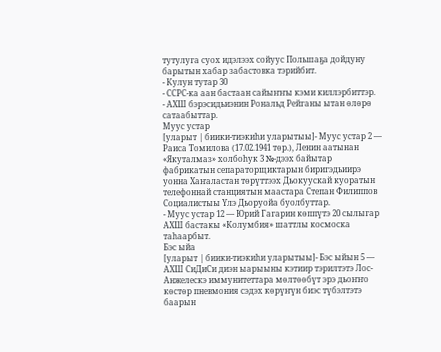тутулуга суох идэлээх сойуус Польшаҕа дойдуну барытын хабар забастовка тэрийбит.
- Кулун тутар 30
- ССРС-ка аан бастаан сайыҥҥы кэми киллэрбиттэр.
- АХШ бэрэсидьиэнин Рональд Рейганы ытан өлөрө сатаабыттар.
Муус устар
[уларыт | биики-тиэкиһи уларытыы]- Муус устар 2 — Раиса Томилова (17.02.1941 төр.), Ленин аатынан «Якуталмаз» холбоһук 3 №-дээх байытар фабрикатын сепараторщиктарын биригэдьиирэ уонна Хаҥаластан төрүттээх Дьокуускай куоратын телефоннай станциятын маастара Степан Филиппов Социалистыы Үлэ Дьоруойа буолбуттар.
- Муус устар 12 — Юрий Гагарин көппүтэ 20 сылыгар АХШ бастакы «Колумбия» шаттлы космоска таһаарбыт.
Бэс ыйа
[уларыт | биики-тиэкиһи уларытыы]- Бэс ыйын 5 — АХШ СиДиСи диэн ыарыыны кэтиир тэрилтэтэ Лос-Анжелескэ иммунитеттара мөлтөөбүт эрэ дьоҥҥо көстөр пневмония сэдэх көрүҥүн биэс түбэлтэтэ баарын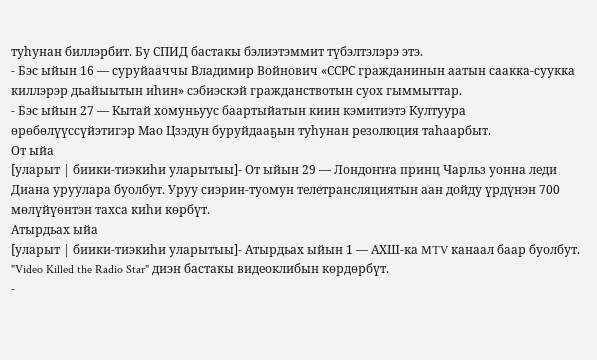туһунан биллэрбит. Бу СПИД бастакы бэлиэтэммит түбэлтэлэрэ этэ.
- Бэс ыйын 16 — суруйааччы Владимир Войнович «ССРС гражданинын аатын саакка-суукка киллэрэр дьайыытын иһин» сэбиэскэй гражданствотын суох гыммыттар.
- Бэс ыйын 27 — Кытай хомуньуус баартыйатын киин кэмитиэтэ Култуура өрөбөлүүссүйэтигэр Мао Цзэдун буруйдааҕын туһунан резолюция таһаарбыт.
От ыйа
[уларыт | биики-тиэкиһи уларытыы]- От ыйын 29 — Лондоҥҥа принц Чарльз уонна леди Диана уруулара буолбут. Уруу сиэрин-туомун телетрансляциятын аан дойду үрдүнэн 700 мөлүйүөнтэн тахса киһи көрбүт.
Атырдьах ыйа
[уларыт | биики-тиэкиһи уларытыы]- Атырдьах ыйын 1 — АХШ-ка MTV канаал баар буолбут. "Video Killed the Radio Star" диэн бастакы видеоклибын көрдөрбүт.
-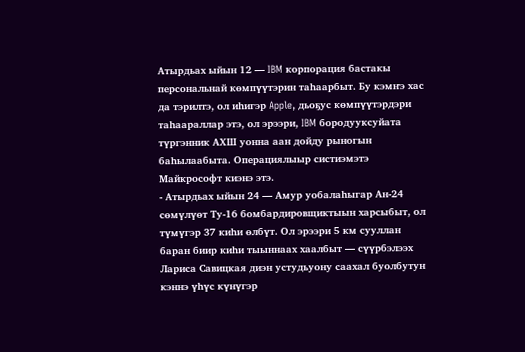Атырдьах ыйын 12 — IBM корпорация бастакы персональнай көмпүүтэрин таһаарбыт. Бу кэмҥэ хас да тэрилтэ, ол иһигэр Apple, дьоҕус көмпүүтэрдэри таһаараллар этэ, ол эрээри, IBM бородууксуйата түргэнник АХШ уонна аан дойду рыногын баһылаабыта. Операциялыыр систиэмэтэ Майкрософт киэнэ этэ.
- Атырдьах ыйын 24 — Амур уобалаһыгар Ан-24 сөмүлүөт Ту-16 бомбардировщиктыын харсыбыт, ол түмүгэр 37 киһи өлбүт. Ол эрээри 5 км сууллан баран биир киһи тыыннаах хаалбыт — сүүрбэлээх Лариса Савицкая диэн устудьуону саахал буолбутун кэннэ үһүс күнүгэр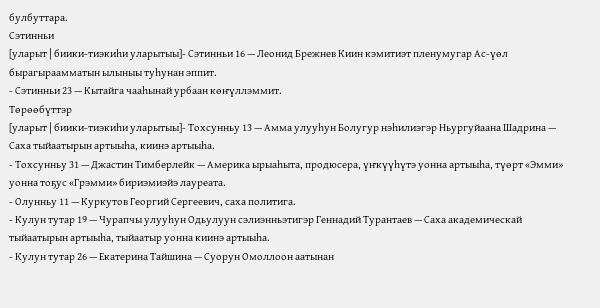булбуттара.
Сэтинньи
[уларыт | биики-тиэкиһи уларытыы]- Сэтинньи 16 — Леонид Брежнев Киин кэмитиэт пленумугар Ас-үөл бырагыраамматын ылыныы туһунан эппит.
- Сэтинньи 23 — Кытайга чааһынай урбаан көҥүллэммит.
Төрөөбүттэр
[уларыт | биики-тиэкиһи уларытыы]- Тохсунньу 13 — Амма улууһун Болугур нэһилиэгэр Ньургуйаана Шадрина — Саха тыйаатырын артыыһа, киинэ артыыһа.
- Тохсунньу 31 — Джастин Тимберлейк — Америка ырыаһыта, продюсера, үҥкүүһүтэ уонна артыыһа, түөрт «Эмми» уонна тоҕус «Грэмми» бириэмиэйэ лауреата.
- Олунньу 11 — Куркутов Георгий Сергеевич, саха политига.
- Кулун тутар 19 — Чурапчы улууһун Одьулуун сэлиэнньэтигэр Геннадий Турантаев — Саха академическай тыйаатырын артыыһа, тыйаатыр уонна киинэ артыыһа.
- Кулун тутар 26 — Екатерина Тайшина — Суорун Омоллоон аатынан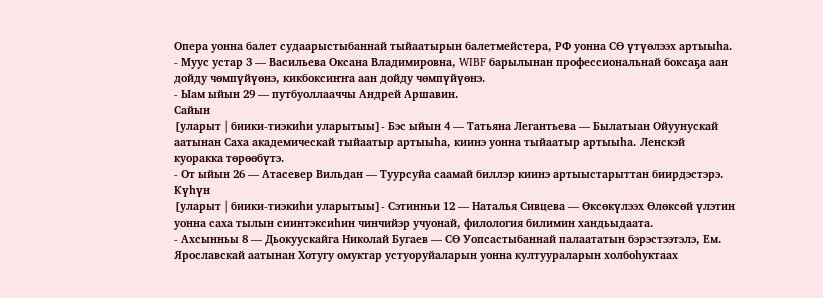Опера уонна балет судаарыстыбаннай тыйаатырын балетмейстера, РФ уонна СӨ үтүөлээх артыыһа.
- Муус устар 3 — Васильева Оксана Владимировна, WIBF барылынан профессиональнай боксаҕа аан дойду чөмпүйүөнэ, кикбоксиҥҥа аан дойду чөмпүйүөнэ.
- Ыам ыйын 29 — путбуоллааччы Андрей Аршавин.
Сайын
[уларыт | биики-тиэкиһи уларытыы]- Бэс ыйын 4 — Татьяна Легантьева — Былатыан Ойуунускай аатынан Саха академическай тыйаатыр артыыһа, киинэ уонна тыйаатыр артыыһа. Ленскэй куоракка төрөөбүтэ.
- От ыйын 26 — Атасевер Вильдан — Туурсуйа саамай биллэр киинэ артыыстарыттан биирдэстэрэ.
Күһүн
[уларыт | биики-тиэкиһи уларытыы]- Сэтинньи 12 — Наталья Сивцева — Өксөкүлээх Өлөксөй үлэтин уонна саха тылын сиинтэксиһин чинчийэр учуонай, филология билимин хандьыдаата.
- Ахсынньы 8 — Дьокуускайга Николай Бугаев — СӨ Уопсастыбаннай палаататын бэрэстээтэлэ, Ем. Ярославскай аатынан Хотугу омуктар устуоруйаларын уонна култуураларын холбоһуктаах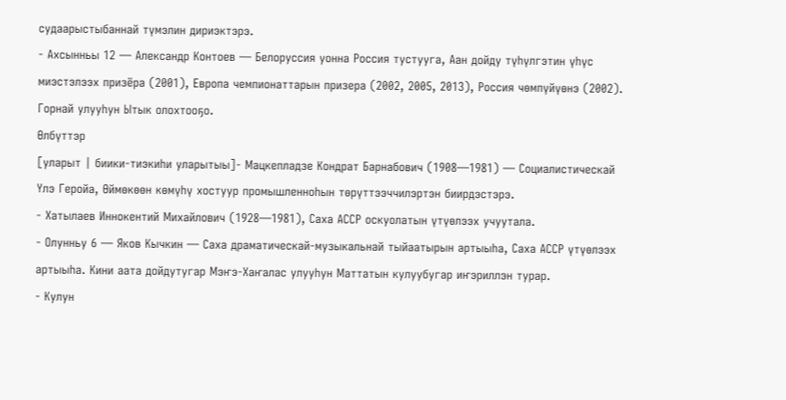судаарыстыбаннай түмэлин дириэктэрэ.
- Ахсынньы 12 — Александр Контоев — Белоруссия уонна Россия тустууга, Аан дойду түһүлгэтин үһүс миэстэлээх призёра (2001), Европа чемпионаттарын призера (2002, 2005, 2013), Россия чөмпүйүөнэ (2002). Горнай улууһун Ытык олохтооҕо.
Өлбүттэр
[уларыт | биики-тиэкиһи уларытыы]- Мацкепладзе Кондрат Барнабович (1908—1981) — Социалистическай Үлэ Геройа, Өймөкөөн көмүһү хостуур промышленноһын төрүттээччилэртэн биирдэстэрэ.
- Хатылаев Иннокентий Михайлович (1928—1981), Саха АССР оскуолатын үтүөлээх учуутала.
- Олунньу 6 — Яков Кычкин — Саха драматическай-музыкальнай тыйаатырын артыыһа, Саха АССР үтүөлээх артыыһа. Кини аата дойдутугар Мэҥэ-Хаҥалас улууһун Маттатын кулуубугар иҥэриллэн турар.
- Кулун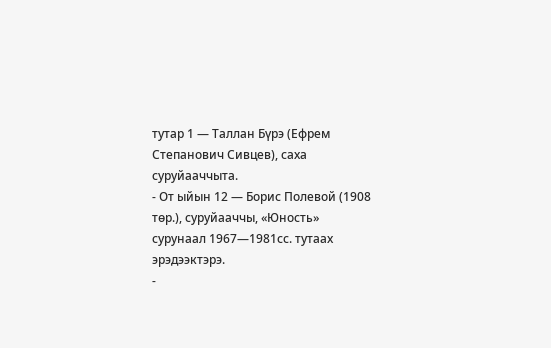тутар 1 — Таллан Бүрэ (Ефрем Степанович Сивцев), саха суруйааччыта.
- От ыйын 12 — Борис Полевой (1908 төр.), суруйааччы, «Юность» сурунаал 1967—1981сс. тутаах эрэдээктэрэ.
-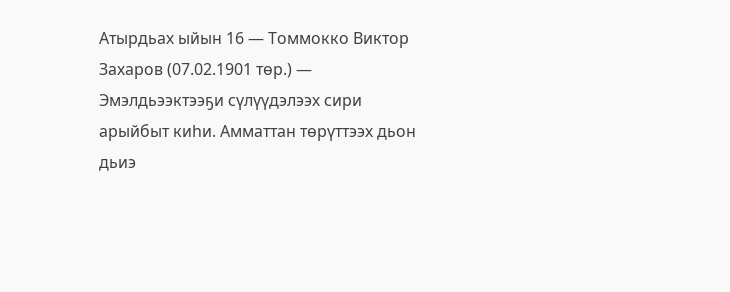Атырдьах ыйын 16 — Томмокко Виктор Захаров (07.02.1901 төр.) — Эмэлдьээктээҕи сүлүүдэлээх сири арыйбыт киһи. Амматтан төрүттээх дьон дьиэ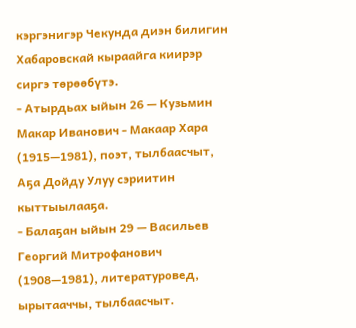кэргэнигэр Чекунда диэн билигин Хабаровскай кыраайга киирэр сиргэ төрөөбүтэ.
- Атырдьах ыйын 26 — Кузьмин Макар Иванович - Макаар Хара (1915—1981), поэт, тылбаасчыт, Аҕа Дойду Улуу сэриитин кыттыылааҕа.
- Балаҕан ыйын 29 — Васильев Георгий Митрофанович (1908—1981), литературовед, ырытааччы, тылбаасчыт.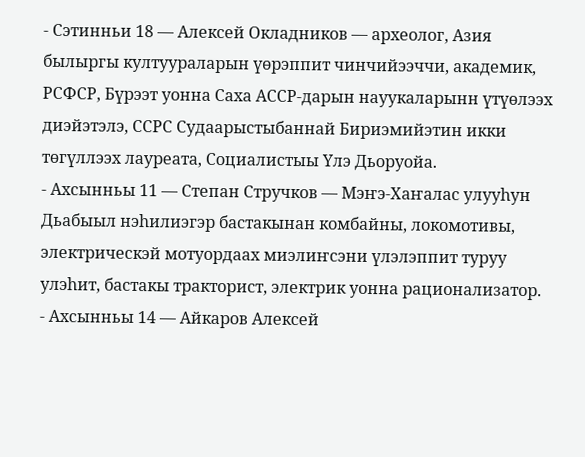- Сэтинньи 18 — Алексей Окладников — археолог, Азия былыргы култуураларын үөрэппит чинчийээччи, академик, РСФСР, Бүрээт уонна Саха АССР-дарын науукаларынн үтүөлээх диэйэтэлэ, ССРС Судаарыстыбаннай Бириэмийэтин икки төгүллээх лауреата, Социалистыы Үлэ Дьоруойа.
- Ахсынньы 11 — Степан Стручков — Мэҥэ-Хаҥалас улууһун Дьабыыл нэһилиэгэр бастакынан комбайны, локомотивы, электрическэй мотуордаах миэлиҥсэни үлэлэппит туруу улэһит, бастакы тракторист, электрик уонна рационализатор.
- Ахсынньы 14 — Айкаров Алексей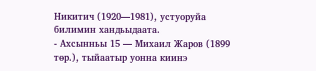Никитич (1920—1981), устуоруйа билимин хандьыдаата.
- Ахсынньы 15 — Михаил Жаров (1899 төр.), тыйаатыр уонна киинэ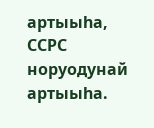артыыһа, ССРС норуодунай артыыһа.